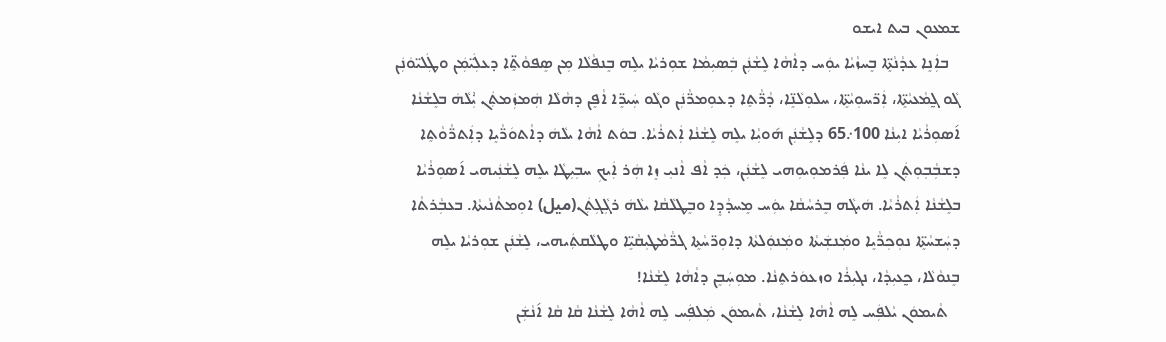ܫܡܥܘܢ ܒܝܬ ܐܝܫܘ
   ܒܐܲܢܸܐ ܥܕܵܢܵܬܸ̈ܐ ܒܸܚܙܵܝܵܐ ܝܘܲܚ ܕܐܵܗܵܐ ܠܸܫܵܢܲܢ ܒܲܣܝܼܡܵܐ ܫܘܼܪܝܵܐ ܝܠܸܗ ܒܸܢܦܵܠܵܐ ܡܼܢ ܣܸܦܘܵܬܸ̈ܐ ܕܥܠܲܝ̈ܡܲܢ ܘܛܲܠܝ̈ܘܿܢܲܢ ܓܵܘ ܓ̰ܡܵܥܝܵܬܸ̈ܐ، ܐܲܖ̈ܚܘܼܝܵܬܸ̈ܐ، ܚܠܘܼܠܵܢܸ̈ܐ، ܕܵܖ̈ܵܬܸܐ ܕܥܘܼܡܖ̈ܵܢܲܢ ܘܓܵܘ ܚܲܝܖܸ̈ܐ ܐܵܦܸܢ ܕܗܵܠܵܐ ܗܲܡܙܲܡܬܲܢ ܝܑܼܠܵܗܿ ܒܠܸܫܵܢܵܐ ܐ݇ܣܘܼܪܵܝܵܐ ܐܝܼܢܵܐ 100܇65 ܕܠܸܫܵܢܲܢ ܗ݇ܘܝܼܵܐ ܝܠܸܗ ܠܸܫܵܢܵܐ ܐܲܬܪܵܝܵܐ. ܒܘܿܬ ܐܵܗܵܐ ܝܠܵܗܿ ܕܐܵܬܘܿܖ̈ܵܝܸܐ ܕܐܲܬܖ̈ܵܘܵܬܸܐ ܕܫܒܼܵܒܼܘܼܬܲܢ ܠܸܐ ܝܢܵܐ ܦܲܪܡܘܼܝܘܼܗܝ ܠܸܫܵܢܲܢ، ܟܲܕ ܐܵܦ ܐܵܢܝܼ ܙܸܐ ܗܲܪ ܐܲܝܟܼ ܚܒܼܝܼܛܵܐ ܝܠܸܗ ܠܸܫܵܢܲܝܗܝ ܐ݇ܣܘܼܪܵܝܵܐ ܒܠܸܫܵܢܵܐ ܐܲܬܪܵܝܵܐ. ܗܿܝܓܵܗ ܒܸܪܚܵܩܵܐ ܝܘܲܚ ܡܸܚܕܵܕܸܐ ܘܒܸܛܠܵܩܵܐ ܝܠܵܗܿ ܪܓܼܵܓܼܬܲܢ(میل) ܐܘܼܡܬܵܢܵܝܬܵܐ. ܒܥܒܼܵܪܬܵܐ ܕܚܲܫܚܵܬܸ̈ܐ ܢܘܼܟܼܖ̈ܵܝܸܐ ܘܡܲܢܫܲܝܬܵܐ ܘܡܲܢܘܲܠܬܵܐ ܕܐܘܼܖ̈ܚܵܬܸܐ ܓܖ̈ܵܡܵܛܝܼܩܵܝܸ̈ܐ ܘܛܠܵܩܬܲܝܗܝ، ܠܸܫܵܢܲܢ ܫܘܼܪܝܵܐ ܝܠܸܗ ܒܸܢܘܵܠܵܐ، ܟ̰ܥܝܼܕܵܐ، ܢܓܝܼܪܵܐ ܘܙܥܘܿܪܬܸܢܵܐ. ܡܘܼܚܲܒܸܢ ܕܐܵܗܵܐ ܠܸܫܵܢܵܐ!
   ܬܵܝܡܘܿܢ ܝܵܠܦܲܚ ܠܸܗ ܐܵܗܵܐ ܠܸܫܵܢܵܐ، ܬܵܝܡܘܿܢ ܡܲܠܦܲܚ ܠܸܗ ܐܵܗܵܐ ܠܸܫܵܢܵܐ ܩܵܐ ܩܵܐ ܐ݇ܢܵܫܲܢ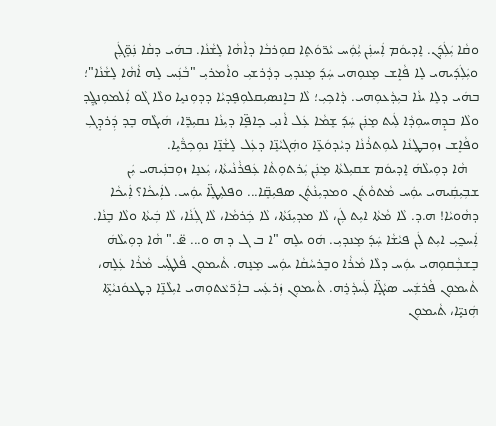ܘܩܵܐ ܝܲܠܲܕ݇ܢ. ܐܸܕܝܘܿܡ ܐܲܚܢܲܢ ܝܑܼܘܲܚ ܝܵܖ̈ܘܿܬܸܐ ܩܘܼܪܒܵܐ ܕܐܵܗܵܐ ܠܸܫܵܢܵܐ. ܒܗܿܝ ܕܩܵܐ ܢܲܘܸ̈ܓܲܢ ܘܝܲܠܲܕ݇ܝܗܝ ܠܸܐ ܦܵܐܸܫ ܡܸܢܘܼܗܝ ܚܲܕ݇ ܡܸܢܕܝܼ ܕܕܵܪܫܝܼ ܘܐܵܡܪܝܼ "ܒܵܢܲܚ ܠܸܗ ܐܵܗܵܐ ܠܸܫܵܢܵܐ"؛ ܒܗܿܝ ܕܠܸܐ ܝܢܵܐ ܒܝܼܕܵܥܘܼܗܝ. ܕܵܐܟܼܝܼ؛ ܠܵܐ ܒܐܸܢܣܝܼܩܠܘܼܦܸܕܝܵܐ ܕܕܘܼܢܝܸܐ ܘܠܵܐ ܓܵܘ ܐܲܠܡܘܼܢܓ̰ܸܕ ܘܠܵܐ ܒܕܸܗܚܘܼܕܵܐ ܠܲܝܬ ܡܸܢܲܢ ܚܲܕ݇ ܫܸܡܵܐ ܥܲܠ ܐܵܢܝܼ ܟܸܐܦܸ̈ܐ ܕܝܼܢܵܐ ܢܩܝܼܖܸ̈ܐ، ܗܿܝܓܵܗ ܒܸܕ ܕܲܪܕܸܓܼ ܘܦܵܐܸܫ ܙܘܼܒܛܸܢܵܐ ܠܝܘܼܬܪܵܢܵܐ ܕܝܵܕܘܿܥܸ̈ܐ ܘܗܲܓܝܵܢܸ̈ܐ ܕܥܲܠ ܠܸܫܵܢܸ̈ܐ ܢܘܼܟܼܖ̈ܵܝܸܐ.
   ܗܵܐ ܕܘܼܝܠܵܗܿ ܐܸܕܝܘܿܡ ܫܩܝܼܠܬܵܐ ܡܸܢܲܢ ܝܲܪܬܘܼܬܵܐ ܥܲܦܪܵܢܵܝܬܵܐ، ܝܲܥܢܸܐ ܙܘܼܒܢܲܝܗܝ ܝܲܢ ܫܒܼܝܼܩܲܝܗܝ ܝܘܲܚ ܡܵܬܘܵܬܲܢ ܘܡܕܝܼܢܵܬܲܢ ܣܦܝܼܩܸ̈ܐ... ܘܦܠܝܼܛܸ̈ܐ ܝܘܲܚ. ܠܐܲܝܟܵܐ؟ ܐܲܝܟܵܐ ܕܗܵܘܝܵܐ! ܗ.ܕ. ܠܵܐ ܡܵܬܵܐ ܐܝܼܬ ܠܲܢ، ܠܵܐ ܡܕܝܼܢ݇ܬܵܐ، ܠܵܐ ܟܲܪܡܵܐ، ܠܵܐ ܓܲܢܵܐ، ܠܵܐ ܒܲܝܬܵܐ ܘܠܵܐ ܒܸܢܵܐ. ܐܲܚܟ̰ܝܼ ܐܝܼܬ ܠܲܢ ܦܝܵܫܵܐ ܚܲܕ݇ ܡܸܢܕܝܼ. ܗܿܘ ܝܠܸܗ "ܐ ܒ ܓ ܕ ܗ ܘ... ܧ." ܗܵܐ ܕܘܼܝܠܵܗܿ ܒܸܫܒܼܵܩܘܼܗܝ ܝܘܲܚ ܕܠܵܐ ܡܵܪܵܐ ܘܒܸܪܚܵܩܵܐ ܝܘܲܚ ܡܸܢܸܗ. ܬܵܝܡܘܼܢ ܦܵܠܛܲܚ ܡܵܪܵܐ ܥܲܠܸܗ، ܬܵܝܡܘܼܢ ܦܵܪܫܲܚ ܣܝܵܓܼܸ̈ܐ ܠܲܚܕܵܪܸܗ. ܬܵܝܡܘܼܢ ܙܲܪܥܲܚ ܒܐܲܖ̈ܥܵܬܘܼܗܝ ܐܝܼܠܵܢܸ̈ܐ ܕܛܥܘܿܢܝܵܬܸ̈ܐ ܗܲܢܝܼܸ̈ܐ، ܬܵܝܡܘܼܢ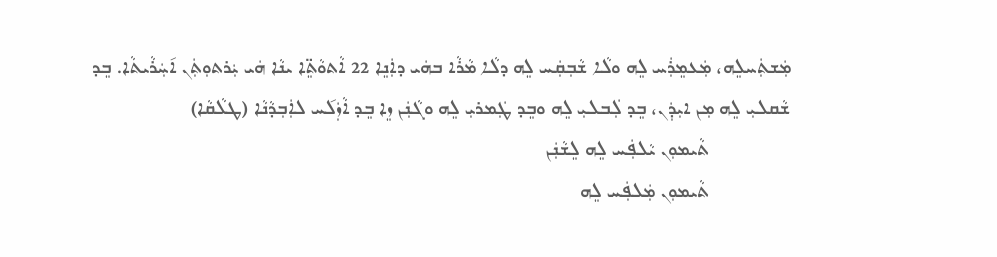ܡܲܫܬܲܚܠܸܗ، ܡܲܥܡܸܪܲܚ ܠܸܗ ܘܠܵܐ ܫܵܒܼܩܲܚ ܠܸܗ ܕܠܵܐ ܡܵܪܵܐ ܒܗܿܝ ܕܐܲܢܸܐ 22 ܐܵܬܘܵܬܸ̈ܐ ܝܢܵܐ ܗܿܝ ܝܲܪܬܘܼܬܲܢ ܐ݇ܚܲܪܵܝܬܵܐ. ܒܸܕ ܫܵܩܠܝܼ ܠܸܗ ܡܼܢ ܐܝܼܕܲܢ، ܒܸܕ ܠܲܒܠܝܼ ܠܸܗ ܘܒܸܕ ܛܲܡܪܝܼ ܠܸܗ ܘܓܵܢܲܢ ܙܸܐ ܒܸܕ ܐܵܙܲܠ݇ܚ ܠܐܲܒܼܕܵܢܵܐ (ܛܠܵܩܵܐ)
                ܬܵܝܡܘܼܢ ܝܵܠܦܲܚ ܠܸܗ ܠܸܫܵܢܲܢ
                ܬܵܝܡܘܼܢ ܡܲܠܦܲܚ ܠܸܗ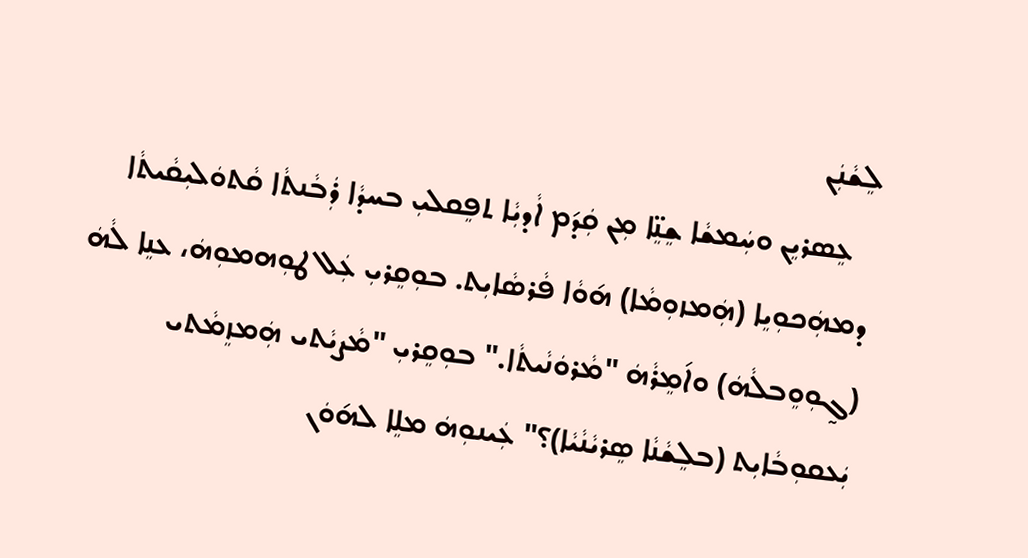ܠܸܫܵܢܲܢ
   ܥܸܣܪܝܸܢ ܘܚܲܡܫܵܐ ܫܸܢܸ̈ܐ ܡܼܢ ܩܲܕ݇ܡ ܐܵܕܝܼܵܐ ܬܦܸܩܠܝܼ ܒܚܕܵܐ ܪܲܒܵܢܬܵܐ ܩܵܬܘܿܠܝܼܩܵܝܬܵܐ ܕܡܗܲܟܘܼܝܸܐ (ܗܲܡܙܘܼܡܵܐ) ܗ݇ܘܵܐ ܦܵܪܣܵܐܝܼܬ. ܒܘܼܩܸܪܝܼ ܥܲܠ ܛܘܼܗܡܘܼܗܿ، ܥܢܸܐ ܠܵܗܿ (ܓ̰ܘܼܘܸܒܠܵܗܿ) ܘܐ݇ܡܸܪܵܗܿ "ܡܵܪܘܿܢܵܝܬܵܐ." ܒܘܼܩܸܪܝܼ "ܡܵܨܝܵܬܝ ܗܲܡܙܸܡܵܬܝ ܝܲܥܩܘܼܒܵܐܝܼܬ (ܒܠܸܫܵܢܵܐ ܣܸܪܝܵܢܵܝܵܐ)؟" ܥܲܝܢܘܼܗܿ ܡܠܸܐ ܠܗ݇ܘܿܢ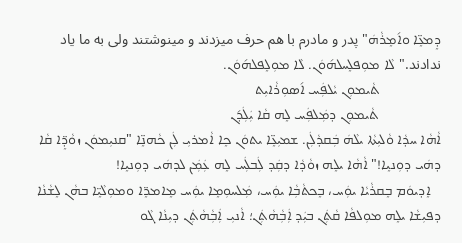ܕܸܡܥܸ̈ܐ ܘܐ݇ܡܸܪܵܗܿ" پدر و مادرم با هم حرف میزدند و مینوشتند ولی به ما یاد ندادند." ܠܵܐ ܡܘܼܦܠܸܚܠܗ݇ܘܿܢ. ܠܵܐ ܡܘܼܠܸܦܠܗ݇ܘܿܢ.
                 ܬܵܝܡܘܼܢ ܝܵܠܦܲܚ ܐ݇ܣܘܼܪܵܐܝܼܬ
                 ܬܵܝܡܘܼܢ ܕܡܲܠܦܲܚ ܠܸܗ ܩܵܐ ܝܲܠܲܕ݇ܢ
ܐܵܗܵܐ ܚܕܵܐ ܘܵܠܝܼܬܵܐ ܝܠܵܗܿ ܒܲܩܕܵܠܲܢ. ܫܡܝܼܥܸ̈ܐ ܝܬܘܿܢ ܟܸܐ ܐܵܡܪܝܼ ܠܲܢ ܟܵܗܢܸ̈ܐ "ܩܢܝܼܡܘܿܢ ܙܘܵܕܸ̈ܐ ܩܵܐ ܕܗܿܝ ܕܘܼܢܝܸܐ!" ܐܵܗܵܐ ܝܠܸܗ ܙܘܵܕܵܐ ܕܩܲܕ ܠܲܒܠܲܚ ܠܸܗ ܥܲܡܲܢ ܠܕܗܿܝ ܕܘܼܢܝܸܐ!
   ܐܸܕܝܘܿܡ ܒܸܩܪܵܝܵܐ ܝܘܲܚ، ܒܸܟܬܵܒܼܵܐ ܝܘܲܚ، ܡܲܠܚܘܼܡܸܐ ܝܘܲܚ ܡܸܐܡܖܸ̈ܐ ܘܡܘܼܠܵܝܸ̈ܐ ܒܗܵܢ ܠܸܫܵܢܵܐ ܕܦܝܼܫܵܐ ܝܠܸܗ ܡܘܼܠܦܵܐ ܩܵܬܲܢ ܒܝܲܕ ܐܲܒܼܵܗܵܬܲܢ؛ ܐܵܢܝܼ ܐܲܒܼܵܗܵܬܲܢ ܕܝܼܢܵܐ ܓܵܘ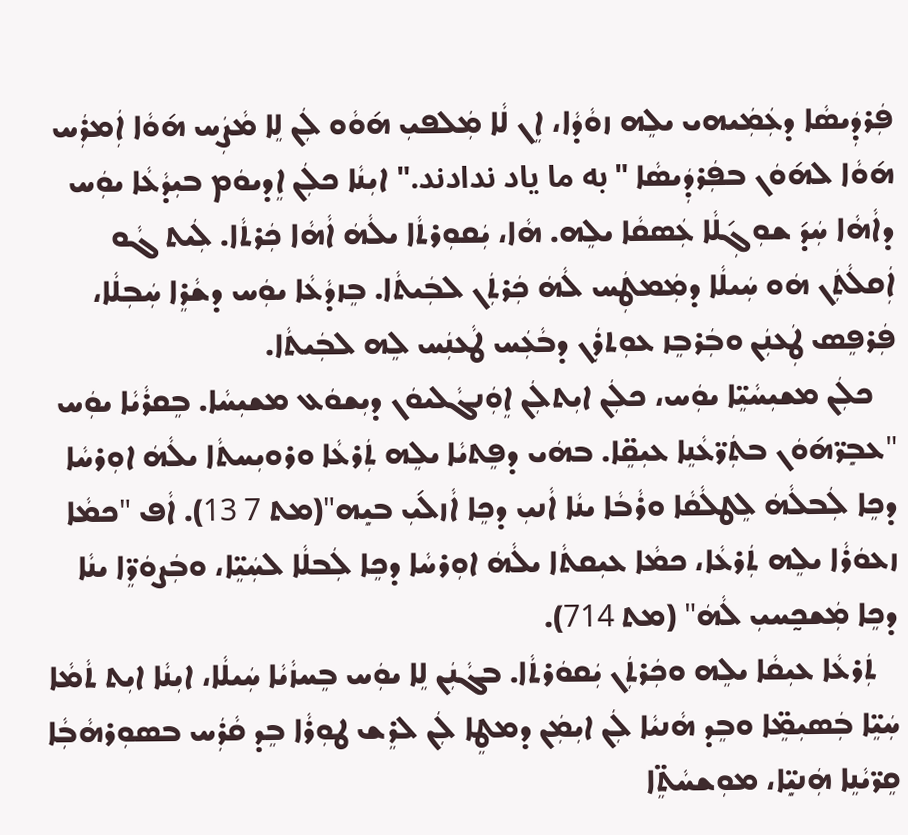ܦܲܪܕܲܝܣܵܐ ܕܥܲܡܲܝܗܝ ܝܠܸܗ ܙܘܵܕܵܐ، ܐܸܢ ܠܵܐ ܡܲܠܦܝܼ ܗ݇ܘܵܘ ܠܲܢ ܠܸܐ ܡܵܨܲܚ ܗ݇ܘܵܐ ܐܲܡܪܲܚ ܗ݇ܘܵܐ ܠܗ݇ܘܿܢ ܒܦܲܪܕܲܝܣܵܐ "به ما یاد ندادند." ܐܝܼܢܵܐ ܟܠܲܢ ܐܸܕܝܘܿܡ ܒܝܼܕܵܥܵܐ ܝܘܲܚ ܕܐܵܗܵܐ ܚܲܕ݇ ܫܘܼܓܼ݇ܠܵܐ ܥܲܣܩܵܐ ܝܠܸܗ. ܗܵܐ، ܝܲܩܘܼܪܬܵܐ ܝܠܵܗܿ ܐܵܗܵܐ ܟܲܪܬܵܐ. ܠܲܝܬ ܓܵܘ ܐܲܩܠܵܬܲܢ ܗܿܘ ܚܲܝܠܵܐ ܕܡܲܡܛܲܚ ܠܵܗܿ ܟܲܪܬܲܢ ܠܒܲܝܬܵܐ. ܒܸܙܕܵܥܵܐ ܝܘܲܚ ܕܫܵܪܸܐ ܚܲܒܼܠܵܐ، ܦܲܪܦܸܣ ܛܲܥܢܲܢ ܘܒܲܪܒܸܙ ܥܘܼܬܪܲܢ ܕܒܵܥܲܚ ܛܵܥܢܲܚ ܠܸܗ ܠܒܲܝܬܵܐ.
   ܟܠܲܢ ܡܫܝܼܚܵܝܸ̈ܐ ܝܘܲܚ، ܟܠܲܢ ܐܝܼܬܠܲܢ ܐܸܘܲܢܓܵܠܝܘܿܢ ܕܝܼܫܘܿܥ ܡܫܝܼܚܵܐ. ܒܸܩܪܵܝܵܐ ܝܘܲܚ "ܥܒܼܸܖ̈ܗ݇ܘܿܢ ܒܬܲܖ̈ܥܵܢܸܐ ܥܝܼܩܸ̈ܐ. ܒܗܿܝ ܕܦܸܬܝܵܐ ܝܠܸܗ ܬܲܪܥܵܐ ܘܪܘܝܼܚܬܵܐ ܝܠܵܗܿ ܐܘܼܪܚܵܐ ܕܟܸܐ ܠܲܒܠܵܗܿ ܠܸܛܠܵܩܵܐ ܘܪܵܒܵܐ ܝܢܵܐ ܐܵܢܝܼ ܕܟܸܐ ܐܵܙܠ݇ܝܼ ܒܝܼܸܗ"(ܡܬ 7 13). ܐܵܦ "ܟܡܵܐ ܙܥܘܿܪܵܐ ܝܠܸܗ ܬܲܪܥܵܐ، ܟܡܵܐ ܥܝܼܩܬܵܐ ܝܠܵܗܿ ܐܘܼܪܚܵܐ ܕܟܸܐ ܠܲܒܠܵܐ ܠܚܲܝܸ̈ܐ، ܘܒܲܨܘܿܖܸ̈ܐ ܝܢܵܐ ܕܟܸܐ ܡܲܫܟ̰ܚܝܼ ܠܵܗܿ" (ܡܬ 714).
   ܬܲܪܥܵܐ ܥܝܼܩܵܐ ܝܠܸܗ ܘܟܲܪܬܲܢ ܝܲܩܘܿܪܬܵܐ. ܒܓܵܢܲܢ ܠܸܐ ܝܘܲܚ ܒܸܚܙܵܝܵܐ ܚܲܝܠܵܐ، ܐܝܼܢܵܐ ܐܝܼܬ ܬܵܡܵܐ ܚܲܝܸ̈ܐ ܒܲܣܝܼܡܸ̈ܐ ܘܒܸܕ ܗܵܢܝܵܐ ܠܲܢ ܐܝܼܡܲܢ ܕܡܛܸܐ ܠܲܢ ܠܪܸܫ ܛܘܼܪܵܐ ܒܸܕ ܩܵܪܲܚ ܒܣܘܼܪܗܵܒܼܵܐ ܩܸܖ̈ܝܵܢܸܐ ܗܲܢܝܼܸ̈ܐ، ܡܘܼܫܚܵܬܸ̈ܐ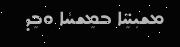ܡܫܝܼܚܸ̈ܐ ܒܡܸܫܚܵܐ ܘܒܸܕ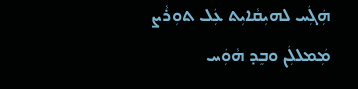ܗܲܓܲܚ ܠܗܝܼܩܵܐܝܼܬ ܥܲܠ ܬܘܼܪܵܨ ܡܲܡܠܠܲܢ ܘܒܸܕ ܗܵܘܲܚ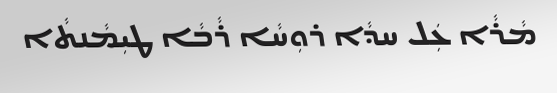ܡܵܪܵܐ ܥܲܠ ܚܕܵܐ ܪܘܼܚܵܐ ܪܵܒܵܐ ܛܝܼܡܵܢܬܵܐ